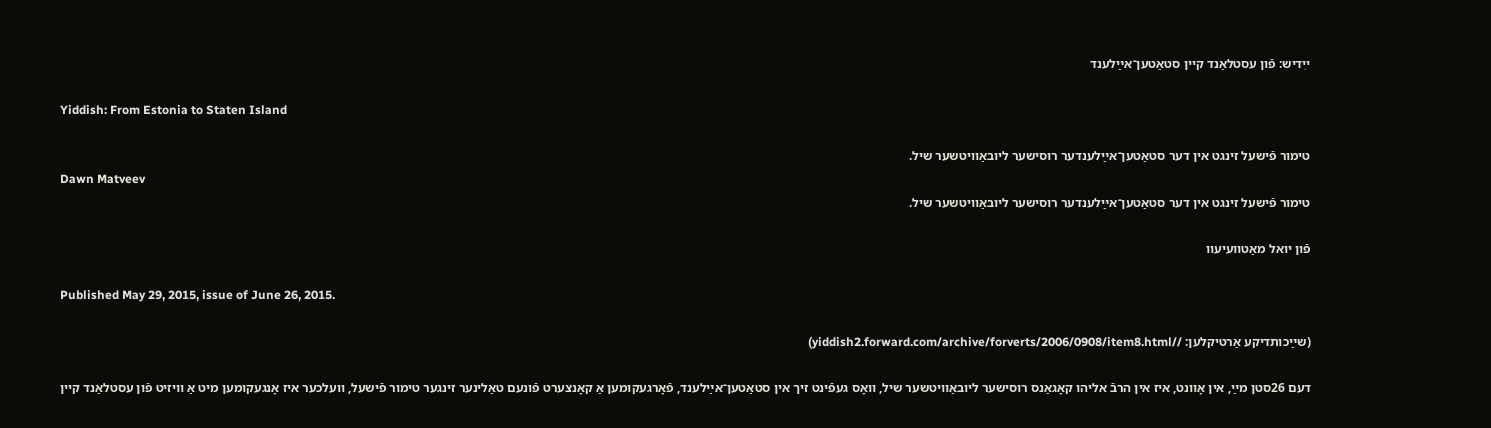ייִדיש: פֿון עסטלאַנד קיין סטאַטען־אײַלענד

Yiddish: From Estonia to Staten Island

טימור פֿישעל זינגט אין דער סטאַטען־אײַלענדער רוסישער ליובאַוויטשער שיל.
Dawn Matveev
טימור פֿישעל זינגט אין דער סטאַטען־אײַלענדער רוסישער ליובאַוויטשער שיל.

פֿון יואל מאַטוועיעוו

Published May 29, 2015, issue of June 26, 2015.

(שײַכותדיקע אַרטיקלען: //yiddish2.forward.com/archive/forverts/2006/0908/item8.html)

דעם 26סטן מײַ, אין אָוונט, איז אין הרבֿ אליהו קאָגאַנס רוסישער ליובאַוויטשער שיל, וואָס געפֿינט זיך אין סטאַטען־אײַלענד, פֿאָרגעקומען אַ קאָנצערט פֿונעם טאַלינער זינגער טימור פֿישעל, וועלכער איז אָנגעקומען מיט אַ וויזיט פֿון עסטלאַנד קיין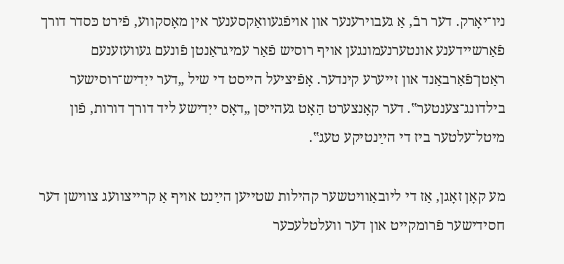ניו־יאָרק. דער רבֿ, אַ געבוירענער און אויפֿגעוואַקסענער אין מאָסקווע, פֿירט כּסדר דורך פֿאַרשיידענע אונטערנעמונגען אויף רוסיש פֿאַר עמיגראַנטן פֿונעם געוועזענעם ראַטן־פֿאַרבאַנד און זייערע קינדער. אָפֿיציעל הייסט די שיל „דער ייִדיש־רוסישער בילדונג־צענטער‟. דער קאָנצערט הַאָט געהייסן „דאָס ייִדישע ליד דורך דורות, פֿון מיטל־עלטער ביז די הײַנטיקע טעג‟.

מע קאָן זאָגן, אַז די ליובאַוויטשער קהילות שטייען הײַנט אויף אַ קרייצוועג צווישן דער חסידישער פֿרומקייט און דער וועלטלעכער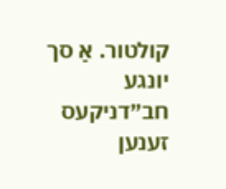קולטור. אַ סך יונגע חב״דניקעס זענען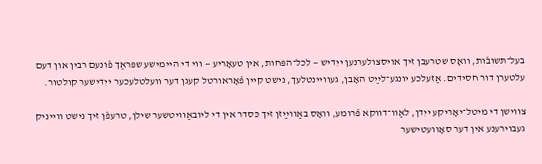בעל־תּשובֿות, וואָס שטרעבן זיך אויסצולערנען ייִדיש — לכל־הפּחות, אין טעאָריע — ווי די היימישע שפּראַך פֿונעם רבין און דעם עלטערן דור חסידים. אַזעלכע יונגע־לײַט האָבן, געוויינטלעך, נישט קיין פֿאָראורטל קעגן דער וועלטלעכער ייִדישער קולטור.

צווישן די מיטל־יאָריקע ייִדן, לאַוו־דווקא פֿרומע, וואָס באַווײַזן זיך כּסדר אין די ליובאַוויטשער שילן, טרעפֿן זיך נישט ווייניק געבוירענע אין דער סאָוועטישער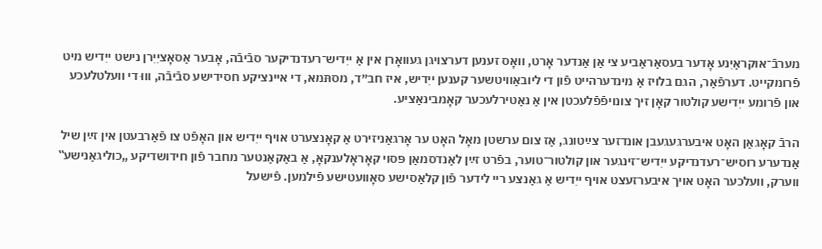מערבֿ־אוקראַיִנע אָדער בעסאַראַביע צי אַן אַנדער אָרט, וואָס זענען דערצויגן געוואָרן אין אַ ייִדיש־רעדנדיקער סבֿיבֿה, אָבער אַסאָציִיִרן נישט ייִדיש מיט פֿרומקייט. דערפֿאַר, הגם בלויז אַ מינדערהייט פֿון די ליובאַוויטשער קענען ייִדיש, איז חב״ד, מסתּמא, די איינציקע חסידישע סבֿיבֿה, וווּ די וועלטלעכע און פֿרומע ייִדישע קולטור קאָן זיך צונויפֿפֿלעכטן אין אַ נאַטירלעכער קאָמבינאַציע.

הרבֿ קאָגאַן האָט איבערגעגעבן אונדזער צײַטונג, אַז צום ערשטן מאָל האָט ער אָרגאַניזירט אַ קאָנצערט אויף ייִדיש און האָפֿט צו פֿאַרבעטן אין זײַן שיל אַנדערע רוסיש־רעדנדיקע ייִדיש־זינגער און קולטור־טוער, בפֿרט זײַן לאַנדסמאַן פּסוי קאָראָלענקאָ, אַ באַקאַנטער מחבר פֿון חידושדיקע „כוליגאַנישע‟ ווערק, וועלכער האָט אויך איבערזעצט אויף ייִדיש אַ גאַנצע ריי לידער פֿון קלאַסישע סאָוועטישע פֿילמען. פֿישעל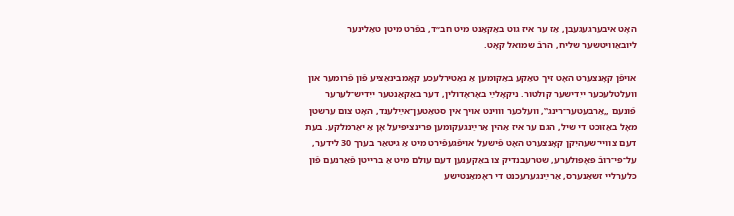האָט איבערגעגעבן, אַז ער איז גוט באַקאַנט מיט חב״ד, בפֿרט מיטן טאַלינער ליובאַוויטשער שליח, הרבֿ שמואל קאָט.

אויפֿן קאָנצערט האָט זיך טאַקע באַקומען אַ נאַטירלעכע קאָמבינאַציע פֿון פֿרומער און וועלטלעכער ייִדישער קולטור. ניקאָלײַ באָראָדולין, דער באַקאַנטער ייִדיש־לערער פֿונעם „אַרבעטער־רינג‟, וועלכער וווינט אויך אין סטאַטען־אײַלענד, האָט צום ערשטן מאָל באַזוכט די שיל, הגם ער איז אַהין אַרײַנגעקומען פּרינציפּיעל אָן אַ יאַרמלקע. בעת דעם צוויי־שעהיִקן קאָנצערט האָט פֿישעל אויפֿגעפֿירט מיט אַ גיטאַר בערך 30 לידער, על־פּי־רובֿ פּאָפּולערע, שטרעבנדיק צו באַקענען דעם עולם מיט אַ ברייטן פֿאַרנעם פֿון כּלערליי זשאַנערס, אַרײַנגערעכנט די ראָמאַנטישע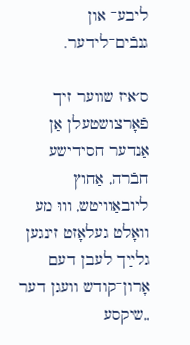ליבע־ און גנבֿים־לידער.

ס׳איז שווער זיך פֿאָרצושטעלן אַן אַנדער חסידישע חבֿרה, אַחוץ ליובאַוויטש, וווּ מע וואָלט געלאָזט זינגען גלײַך לעבן דעם אָרון־קודש וועגן דער „שיקסע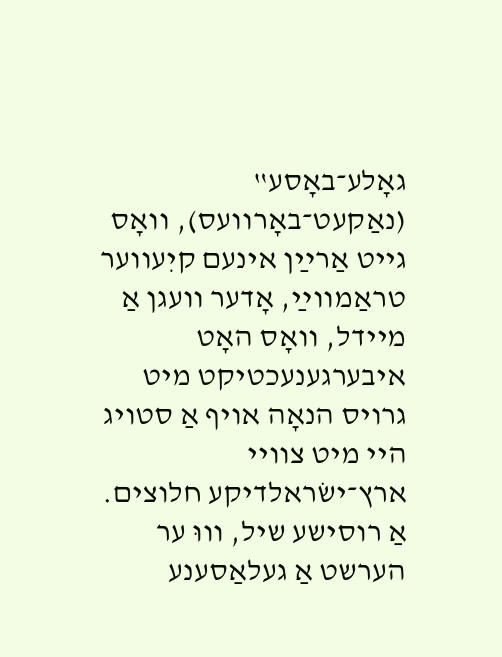גאָלע־באָסע‟ (נאַקעט־באָרוועס), וואָס גייט אַרײַן אינעם קיִעווער טראַמווײַ, אָדער וועגן אַ מיידל, וואָס האָט איבערגענעכטיקט מיט גרויס הנאָה אויף אַ סטויג היי מיט צוויי ארץ־ישׂראלדיקע חלוצים. אַ רוסישע שיל, וווּ ער הערשט אַ געלאַסענע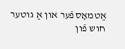אַטמאָספֿער און אַ גוטער חוש פֿון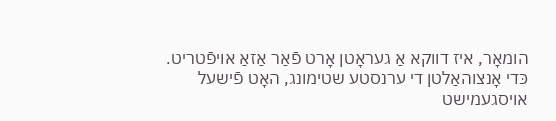הומאָר, איז דווקא אַ געראָטן אָרט פֿאַר אַזאַ אויפֿטריט. כּדי אָנצוהאַלטן די ערנסטע שטימונג, האָט פֿישעל אויסגעמישט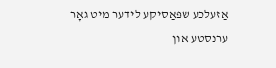אַזעלכע שפּאַסיקע לידער מיט גאָר ערנסטע און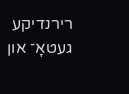רירנדיקע געטאָ־ און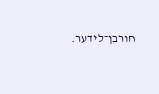חורבן־לידער.